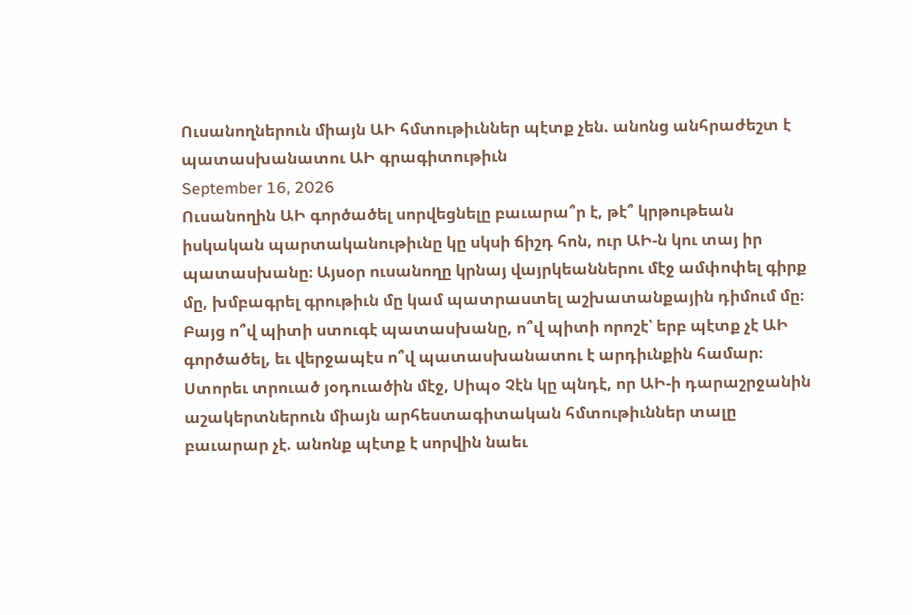Ուսանողներուն միայն ԱԻ հմտութիւններ պէտք չեն. անոնց անհրաժեշտ է պատասխանատու ԱԻ գրագիտութիւն
September 16, 2026
Ուսանողին ԱԻ գործածել սորվեցնելը բաւարա՞ր է, թէ՞ կրթութեան իսկական պարտականութիւնը կը սկսի ճիշդ հոն, ուր ԱԻ-ն կու տայ իր պատասխանը։ Այսօր ուսանողը կրնայ վայրկեաններու մէջ ամփոփել գիրք մը, խմբագրել գրութիւն մը կամ պատրաստել աշխատանքային դիմում մը։ Բայց ո՞վ պիտի ստուգէ պատասխանը, ո՞վ պիտի որոշէ՝ երբ պէտք չէ ԱԻ գործածել, եւ վերջապէս ո՞վ պատասխանատու է արդիւնքին համար։ Ստորեւ տրուած յօդուածին մէջ, Սիպօ Չէն կը պնդէ, որ ԱԻ-ի դարաշրջանին աշակերտներուն միայն արհեստագիտական հմտութիւններ տալը բաւարար չէ. անոնք պէտք է սորվին նաեւ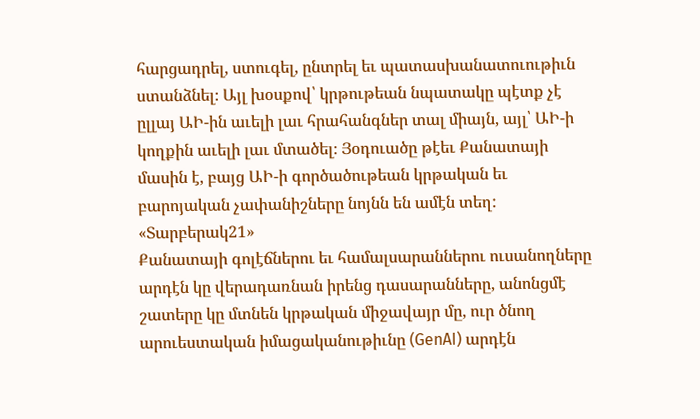հարցադրել, ստուգել, ընտրել եւ պատասխանատուութիւն ստանձնել։ Այլ խօսքով՝ կրթութեան նպատակը պէտք չէ ըլլայ ԱԻ-ին աւելի լաւ հրահանգներ տալ միայն, այլ՝ ԱԻ-ի կողքին աւելի լաւ մտածել։ Յօդուածը թէեւ Քանատայի մասին է, բայց ԱԻ-ի գործածութեան կրթական եւ բարոյական չափանիշները նոյնն են ամէն տեղ:
«Տարբերակ21»
Քանատայի գոլէճներու եւ համալսարաններու ուսանողները արդէն կը վերադառնան իրենց դասարանները, անոնցմէ շատերը կը մտնեն կրթական միջավայր մը, ուր ծնող արուեստական իմացականութիւնը (GenAI) արդէն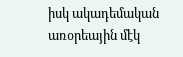իսկ ակադեմական առօրեային մէկ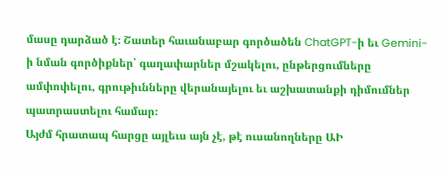մասը դարձած է։ Շատեր հաւանաբար գործածեն ChatGPT-ի եւ Gemini-ի նման գործիքներ՝ գաղափարներ մշակելու, ընթերցումները ամփոփելու, գրութիւնները վերանայելու եւ աշխատանքի դիմումներ պատրաստելու համար։
Այժմ հրատապ հարցը այլեւս այն չէ, թէ ուսանողները ԱԻ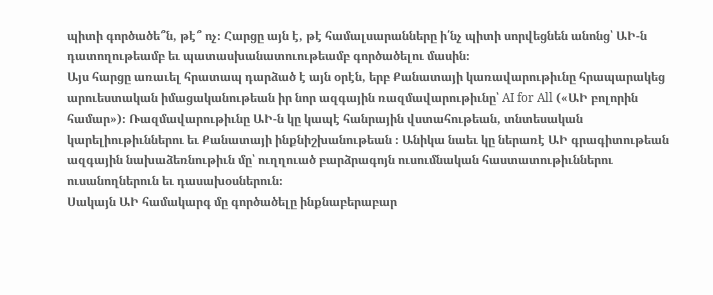պիտի գործածե՞ն, թէ՞ ոչ։ Հարցը այն է, թէ համալսարանները ի՛նչ պիտի սորվեցնեն անոնց՝ ԱԻ-ն դատողութեամբ եւ պատասխանատուութեամբ գործածելու մասին։
Այս հարցը առաւել հրատապ դարձած է այն օրէն, երբ Քանատայի կառավարութիւնը հրապարակեց արուեստական իմացականութեան իր նոր ազգային ռազմավարութիւնը՝ AI for All («ԱԻ բոլորին համար»)։ Ռազմավարութիւնը ԱԻ-ն կը կապէ հանրային վստահութեան, տնտեսական կարելիութիւններու եւ Քանատայի ինքնիշխանութեան ։ Անիկա նաեւ կը ներառէ ԱԻ գրագիտութեան ազգային նախաձեռնութիւն մը՝ ուղղուած բարձրագոյն ուսումնական հաստատութիւններու ուսանողներուն եւ դասախօսներուն։
Սակայն ԱԻ համակարգ մը գործածելը ինքնաբերաբար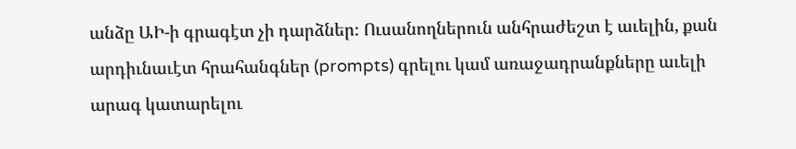անձը ԱԻ-ի գրագէտ չի դարձներ։ Ուսանողներուն անհրաժեշտ է աւելին, քան արդիւնաւէտ հրահանգներ (prompts) գրելու կամ առաջադրանքները աւելի արագ կատարելու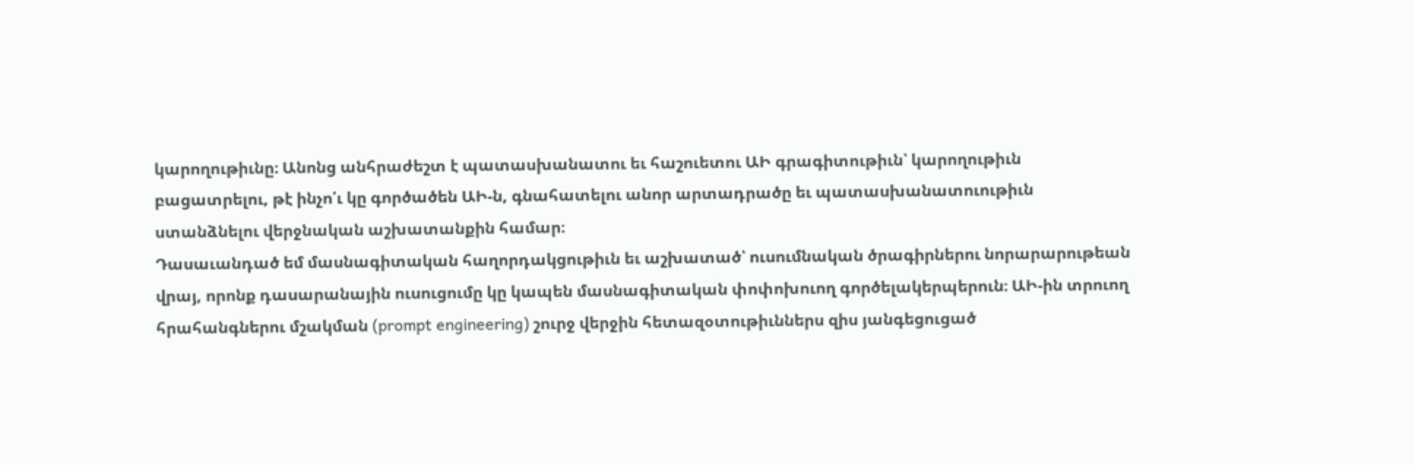կարողութիւնը։ Անոնց անհրաժեշտ է պատասխանատու եւ հաշուետու ԱԻ գրագիտութիւն՝ կարողութիւն բացատրելու, թէ ինչո՛ւ կը գործածեն ԱԻ-ն, գնահատելու անոր արտադրածը եւ պատասխանատուութիւն ստանձնելու վերջնական աշխատանքին համար։
Դասաւանդած եմ մասնագիտական հաղորդակցութիւն եւ աշխատած՝ ուսումնական ծրագիրներու նորարարութեան վրայ, որոնք դասարանային ուսուցումը կը կապեն մասնագիտական փոփոխուող գործելակերպերուն։ ԱԻ-ին տրուող հրահանգներու մշակման (prompt engineering) շուրջ վերջին հետազօտութիւններս զիս յանգեցուցած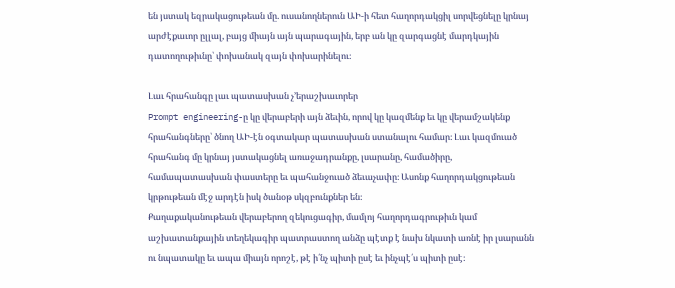են յստակ եզրակացութեան մը. ուսանողներուն ԱԻ-ի հետ հաղորդակցիլ սորվեցնելը կրնայ արժէքաւոր ըլլալ, բայց միայն այն պարագային, երբ ան կը զարգացնէ մարդկային դատողութիւնը՝ փոխանակ զայն փոխարինելու։

Լաւ հրահանգը լաւ պատասխան չ’երաշխաւորեր
Prompt engineering-ը կը վերաբերի այն ձեւին, որով կը կազմենք եւ կը վերամշակենք հրահանգները՝ ծնող ԱԻ-էն օգտակար պատասխան ստանալու համար։ Լաւ կազմուած հրահանգ մը կրնայ յստակացնել առաջադրանքը, լսարանը, համածիրը, համապատասխան փաստերը եւ պահանջուած ձեւաչափը։ Ասոնք հաղորդակցութեան կրթութեան մէջ արդէն իսկ ծանօթ սկզբունքներ են։
Քաղաքականութեան վերաբերող զեկուցագիր, մամլոյ հաղորդագրութիւն կամ աշխատանքային տեղեկագիր պատրաստող անձը պէտք է նախ նկատի առնէ իր լսարանն ու նպատակը եւ ապա միայն որոշէ, թէ ի՛նչ պիտի ըսէ եւ ինչպէ՛ս պիտի ըսէ։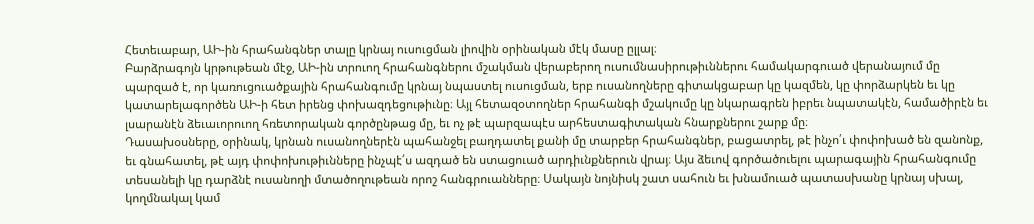Հետեւաբար, ԱԻ-ին հրահանգներ տալը կրնայ ուսուցման լիովին օրինական մէկ մասը ըլլալ։
Բարձրագոյն կրթութեան մէջ, ԱԻ-ին տրուող հրահանգներու մշակման վերաբերող ուսումնասիրութիւններու համակարգուած վերանայում մը պարզած է, որ կառուցուածքային հրահանգումը կրնայ նպաստել ուսուցման, երբ ուսանողները գիտակցաբար կը կազմեն, կը փորձարկեն եւ կը կատարելագործեն ԱԻ-ի հետ իրենց փոխազդեցութիւնը։ Այլ հետազօտողներ հրահանգի մշակումը կը նկարագրեն իբրեւ նպատակէն, համածիրէն եւ լսարանէն ձեւաւորուող հռետորական գործընթաց մը, եւ ոչ թէ պարզապէս արհեստագիտական հնարքներու շարք մը։
Դասախօսները, օրինակ, կրնան ուսանողներէն պահանջել բաղդատել քանի մը տարբեր հրահանգներ, բացատրել, թէ ինչո՛ւ փոփոխած են զանոնք, եւ գնահատել, թէ այդ փոփոխութիւնները ինչպէ՛ս ազդած են ստացուած արդիւնքներուն վրայ։ Այս ձեւով գործածուելու պարագային հրահանգումը տեսանելի կը դարձնէ ուսանողի մտածողութեան որոշ հանգրուանները։ Սակայն նոյնիսկ շատ սահուն եւ խնամուած պատասխանը կրնայ սխալ, կողմնակալ կամ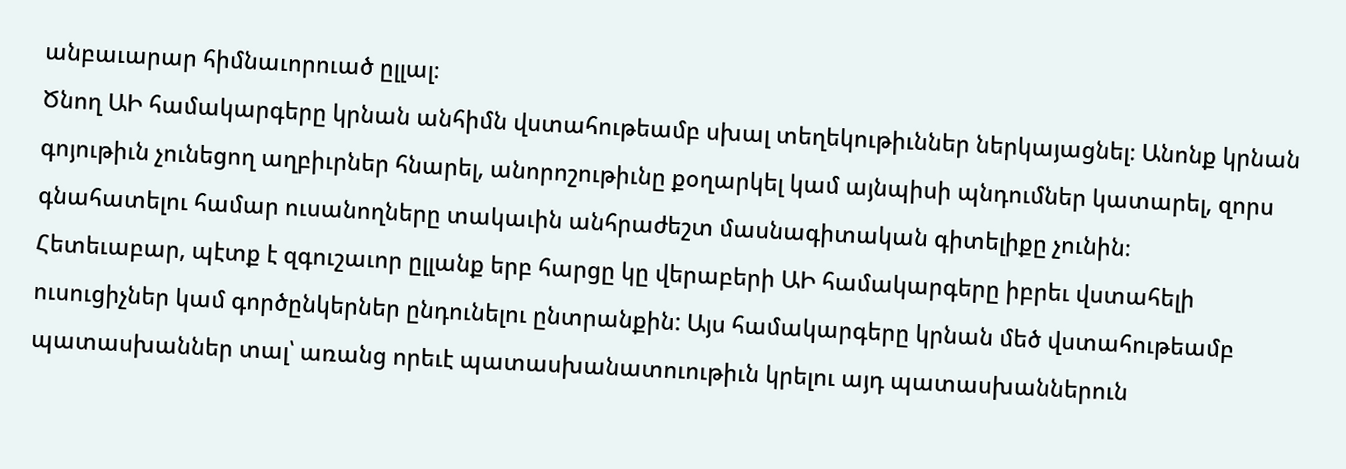անբաւարար հիմնաւորուած ըլլալ։
Ծնող ԱԻ համակարգերը կրնան անհիմն վստահութեամբ սխալ տեղեկութիւններ ներկայացնել։ Անոնք կրնան գոյութիւն չունեցող աղբիւրներ հնարել, անորոշութիւնը քօղարկել կամ այնպիսի պնդումներ կատարել, զորս գնահատելու համար ուսանողները տակաւին անհրաժեշտ մասնագիտական գիտելիքը չունին։
Հետեւաբար, պէտք է զգուշաւոր ըլլանք երբ հարցը կը վերաբերի ԱԻ համակարգերը իբրեւ վստահելի ուսուցիչներ կամ գործընկերներ ընդունելու ընտրանքին: Այս համակարգերը կրնան մեծ վստահութեամբ պատասխաններ տալ՝ առանց որեւէ պատասխանատուութիւն կրելու այդ պատասխաններուն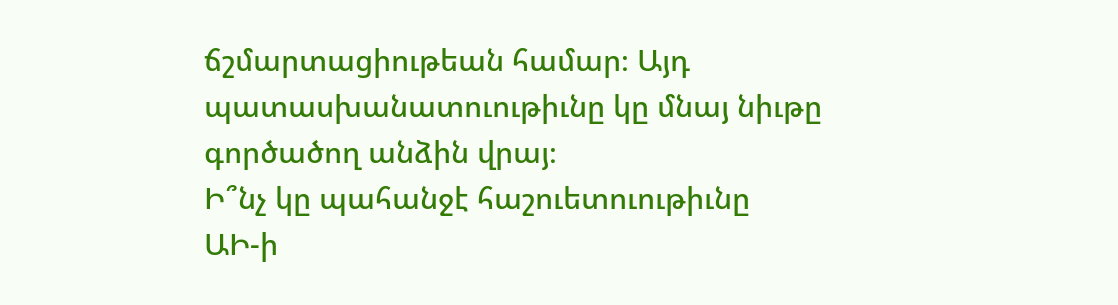ճշմարտացիութեան համար։ Այդ պատասխանատուութիւնը կը մնայ նիւթը գործածող անձին վրայ։
Ի՞նչ կը պահանջէ հաշուետուութիւնը
ԱԻ-ի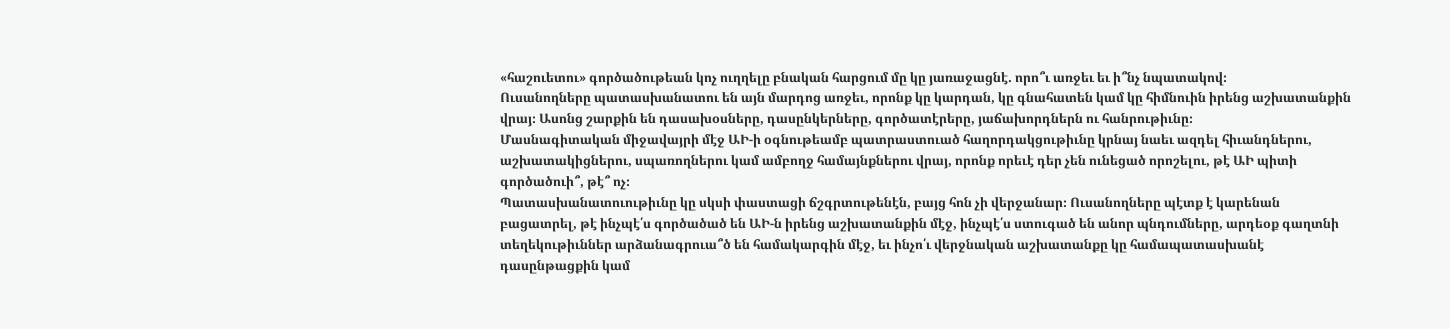«հաշուետու» գործածութեան կոչ ուղղելը բնական հարցում մը կը յառաջացնէ. որո՞ւ առջեւ եւ ի՞նչ նպատակով։
Ուսանողները պատասխանատու են այն մարդոց առջեւ, որոնք կը կարդան, կը գնահատեն կամ կը հիմնուին իրենց աշխատանքին վրայ։ Ասոնց շարքին են դասախօսները, դասընկերները, գործատէրերը, յաճախորդներն ու հանրութիւնը։
Մասնագիտական միջավայրի մէջ ԱԻ-ի օգնութեամբ պատրաստուած հաղորդակցութիւնը կրնայ նաեւ ազդել հիւանդներու, աշխատակիցներու, սպառողներու կամ ամբողջ համայնքներու վրայ, որոնք որեւէ դեր չեն ունեցած որոշելու, թէ ԱԻ պիտի գործածուի՞, թէ՞ ոչ։
Պատասխանատուութիւնը կը սկսի փաստացի ճշգրտութենէն, բայց հոն չի վերջանար։ Ուսանողները պէտք է կարենան բացատրել, թէ ինչպէ՛ս գործածած են ԱԻ-ն իրենց աշխատանքին մէջ, ինչպէ՛ս ստուգած են անոր պնդումները, արդեօք գաղտնի տեղեկութիւններ արձանագրուա՞ծ են համակարգին մէջ, եւ ինչո՛ւ վերջնական աշխատանքը կը համապատասխանէ դասընթացքին կամ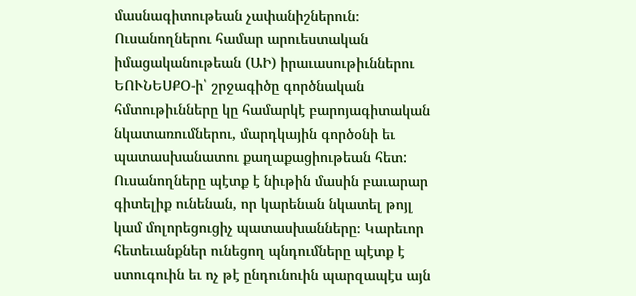մասնագիտութեան չափանիշներուն։
Ուսանողներու համար արուեստական իմացականութեան (ԱԻ) իրաւասութիւններու ԵՈՒՆԵՍՔՕ-ի՝ շրջագիծը գործնական հմտութիւնները կը համարկէ բարոյագիտական նկատառումներու, մարդկային գործօնի եւ պատասխանատու քաղաքացիութեան հետ:
Ուսանողները պէտք է նիւթին մասին բաւարար գիտելիք ունենան, որ կարենան նկատել թոյլ կամ մոլորեցուցիչ պատասխանները։ Կարեւոր հետեւանքներ ունեցող պնդումները պէտք է ստուգուին եւ ոչ թէ ընդունուին պարզապէս այն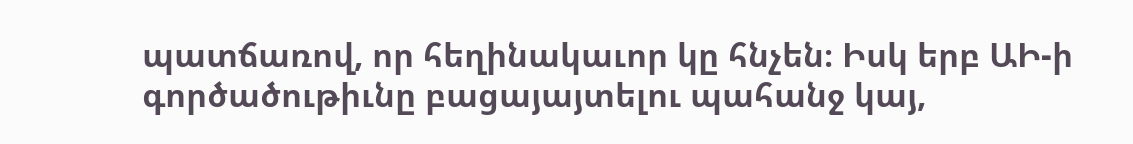պատճառով, որ հեղինակաւոր կը հնչեն։ Իսկ երբ ԱԻ-ի գործածութիւնը բացայայտելու պահանջ կայ,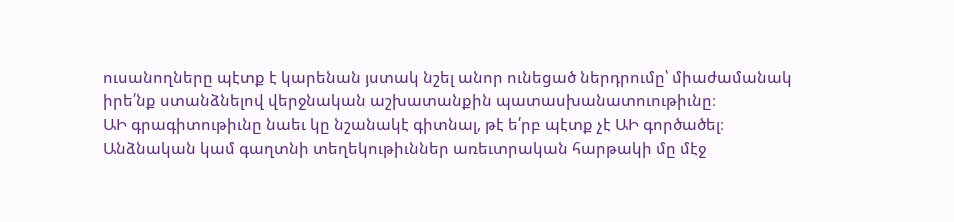ուսանողները պէտք է կարենան յստակ նշել անոր ունեցած ներդրումը՝ միաժամանակ իրե՛նք ստանձնելով վերջնական աշխատանքին պատասխանատուութիւնը։
ԱԻ գրագիտութիւնը նաեւ կը նշանակէ գիտնալ, թէ ե՛րբ պէտք չէ ԱԻ գործածել։
Անձնական կամ գաղտնի տեղեկութիւններ առեւտրական հարթակի մը մէջ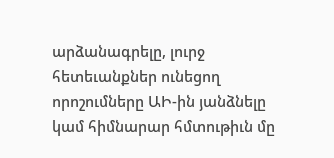արձանագրելը, լուրջ հետեւանքներ ունեցող որոշումները ԱԻ-ին յանձնելը կամ հիմնարար հմտութիւն մը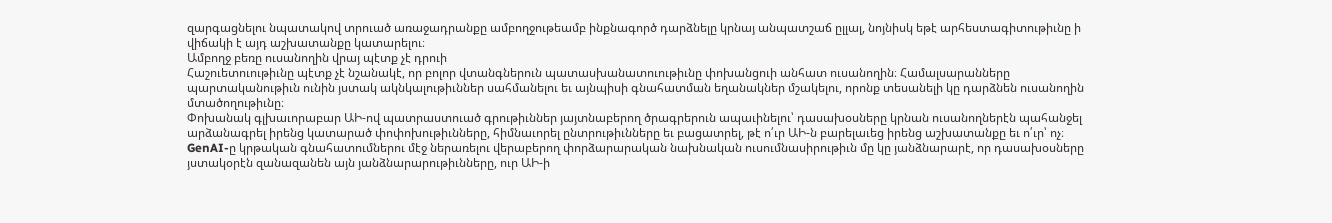զարգացնելու նպատակով տրուած առաջադրանքը ամբողջութեամբ ինքնագործ դարձնելը կրնայ անպատշաճ ըլլալ, նոյնիսկ եթէ արհեստագիտութիւնը ի վիճակի է այդ աշխատանքը կատարելու։
Ամբողջ բեռը ուսանողին վրայ պէտք չէ դրուի
Հաշուետուութիւնը պէտք չէ նշանակէ, որ բոլոր վտանգներուն պատասխանատուութիւնը փոխանցուի անհատ ուսանողին։ Համալսարանները պարտականութիւն ունին յստակ ակնկալութիւններ սահմանելու եւ այնպիսի գնահատման եղանակներ մշակելու, որոնք տեսանելի կը դարձնեն ուսանողին մտածողութիւնը։
Փոխանակ գլխաւորաբար ԱԻ-ով պատրաստուած գրութիւններ յայտնաբերող ծրագրերուն ապաւինելու՝ դասախօսները կրնան ուսանողներէն պահանջել արձանագրել իրենց կատարած փոփոխութիւնները, հիմնաւորել ընտրութիւնները եւ բացատրել, թէ ո՛ւր ԱԻ-ն բարելաւեց իրենց աշխատանքը եւ ո՛ւր՝ ոչ։
GenAI-ը կրթական գնահատումներու մէջ ներառելու վերաբերող փորձարարական նախնական ուսումնասիրութիւն մը կը յանձնարարէ, որ դասախօսները յստակօրէն զանազանեն այն յանձնարարութիւնները, ուր ԱԻ-ի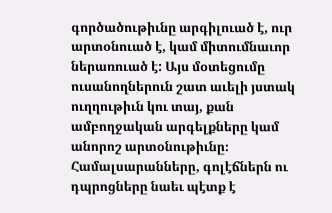գործածութիւնը արգիլուած է, ուր արտօնուած է, կամ միտումնաւոր ներառուած է: Այս մօտեցումը ուսանողներուն շատ աւելի յստակ ուղղութիւն կու տայ, քան ամբողջական արգելքները կամ անորոշ արտօնութիւնը։
Համալսարանները, գոլէճներն ու դպրոցները նաեւ պէտք է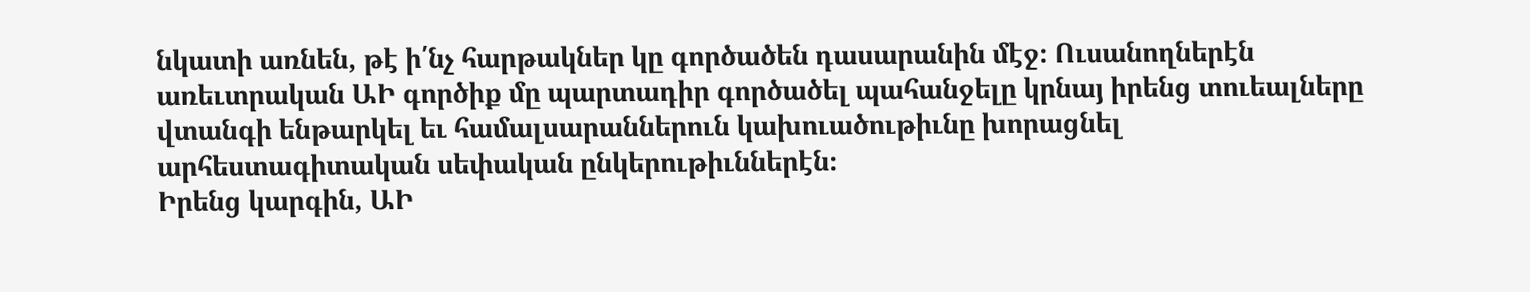նկատի առնեն, թէ ի՛նչ հարթակներ կը գործածեն դասարանին մէջ։ Ուսանողներէն առեւտրական ԱԻ գործիք մը պարտադիր գործածել պահանջելը կրնայ իրենց տուեալները վտանգի ենթարկել եւ համալսարաններուն կախուածութիւնը խորացնել արհեստագիտական սեփական ընկերութիւններէն։
Իրենց կարգին, ԱԻ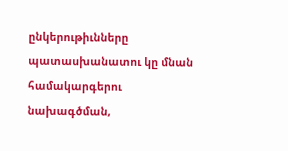ընկերութիւնները պատասխանատու կը մնան համակարգերու նախագծման,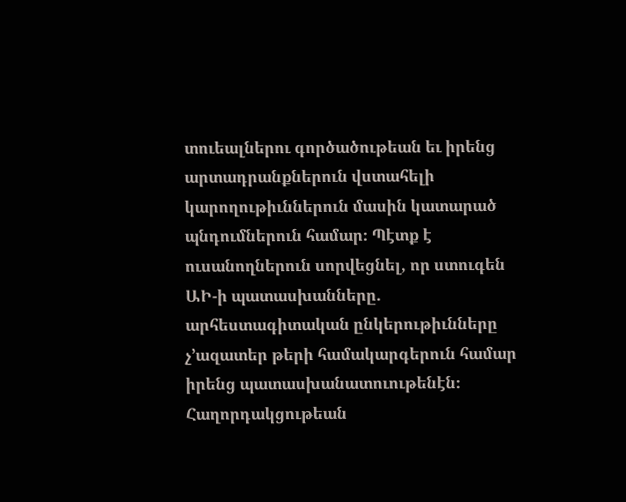տուեալներու գործածութեան եւ իրենց արտադրանքներուն վստահելի կարողութիւններուն մասին կատարած պնդումներուն համար։ Պէտք է ուսանողներուն սորվեցնել, որ ստուգեն ԱԻ-ի պատասխանները. արհեստագիտական ընկերութիւնները չ’ազատեր թերի համակարգերուն համար իրենց պատասխանատուութենէն։
Հաղորդակցութեան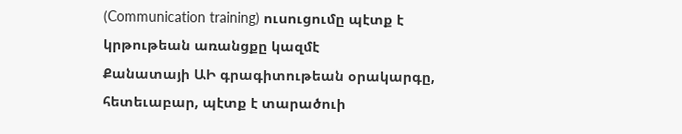(Communication training) ուսուցումը պէտք է կրթութեան առանցքը կազմէ
Քանատայի ԱԻ գրագիտութեան օրակարգը, հետեւաբար, պէտք է տարածուի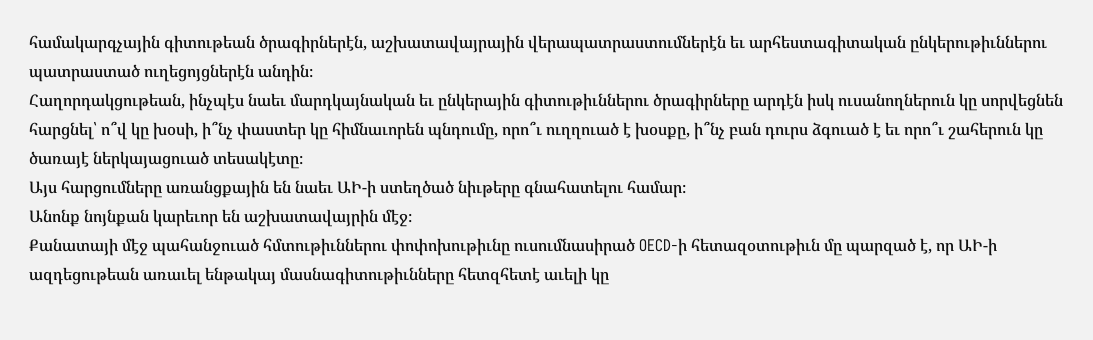համակարգչային գիտութեան ծրագիրներէն, աշխատավայրային վերապատրաստումներէն եւ արհեստագիտական ընկերութիւններու պատրաստած ուղեցոյցներէն անդին։
Հաղորդակցութեան, ինչպէս նաեւ մարդկայնական եւ ընկերային գիտութիւններու ծրագիրները արդէն իսկ ուսանողներուն կը սորվեցնեն հարցնել՝ ո՞վ կը խօսի, ի՞նչ փաստեր կը հիմնաւորեն պնդումը, որո՞ւ ուղղուած է խօսքը, ի՞նչ բան դուրս ձգուած է եւ որո՞ւ շահերուն կը ծառայէ ներկայացուած տեսակէտը։
Այս հարցումները առանցքային են նաեւ ԱԻ-ի ստեղծած նիւթերը գնահատելու համար։
Անոնք նոյնքան կարեւոր են աշխատավայրին մէջ։
Քանատայի մէջ պահանջուած հմտութիւններու փոփոխութիւնը ուսումնասիրած OECD-ի հետազօտութիւն մը պարզած է, որ ԱԻ-ի ազդեցութեան առաւել ենթակայ մասնագիտութիւնները հետզհետէ աւելի կը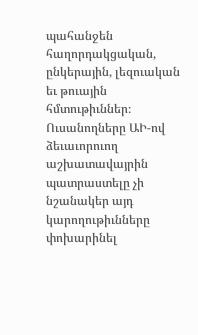պահանջեն հաղորդակցական, ընկերային, լեզուական եւ թուային հմտութիւններ։
Ուսանողները ԱԻ-ով ձեւաւորուող աշխատավայրին պատրաստելը չի նշանակեր այդ կարողութիւնները փոխարինել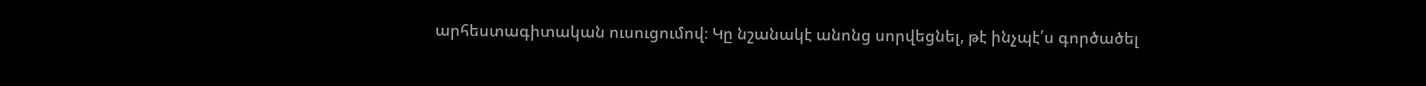արհեստագիտական ուսուցումով։ Կը նշանակէ անոնց սորվեցնել, թէ ինչպէ՛ս գործածել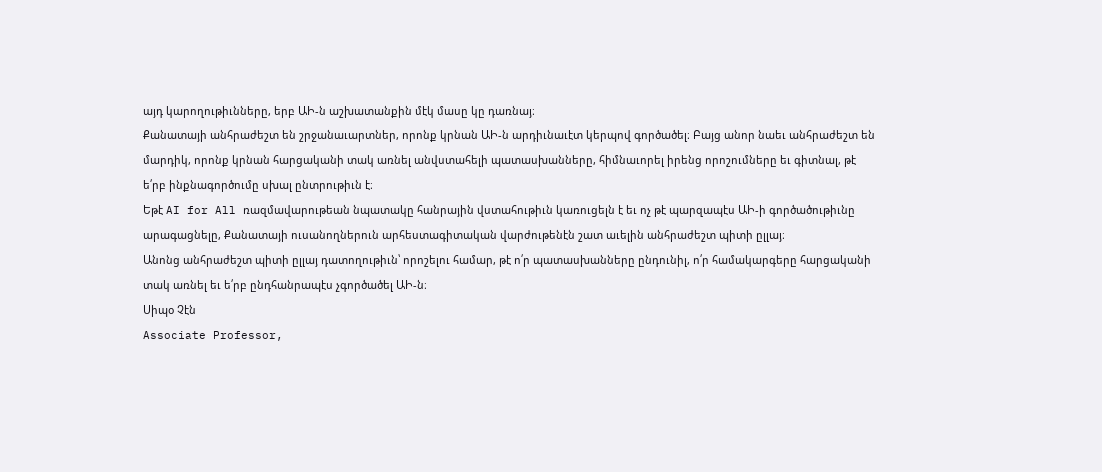այդ կարողութիւնները, երբ ԱԻ-ն աշխատանքին մէկ մասը կը դառնայ։
Քանատայի անհրաժեշտ են շրջանաւարտներ, որոնք կրնան ԱԻ-ն արդիւնաւէտ կերպով գործածել։ Բայց անոր նաեւ անհրաժեշտ են մարդիկ, որոնք կրնան հարցականի տակ առնել անվստահելի պատասխանները, հիմնաւորել իրենց որոշումները եւ գիտնալ, թէ ե՛րբ ինքնագործումը սխալ ընտրութիւն է։
Եթէ AI for All ռազմավարութեան նպատակը հանրային վստահութիւն կառուցելն է եւ ոչ թէ պարզապէս ԱԻ-ի գործածութիւնը արագացնելը, Քանատայի ուսանողներուն արհեստագիտական վարժութենէն շատ աւելին անհրաժեշտ պիտի ըլլայ։
Անոնց անհրաժեշտ պիտի ըլլայ դատողութիւն՝ որոշելու համար, թէ ո՛ր պատասխանները ընդունիլ, ո՛ր համակարգերը հարցականի տակ առնել եւ ե՛րբ ընդհանրապէս չգործածել ԱԻ-ն։
Սիպօ Չէն
Associate Professor,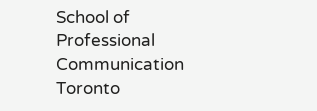School of Professional Communication
Toronto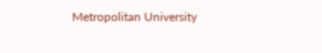Metropolitan University